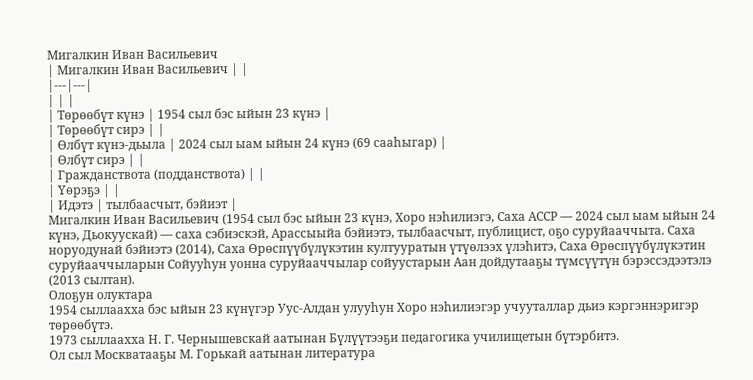Мигалкин Иван Васильевич
| Мигалкин Иван Васильевич | |
|---|---|
| | |
| Төрөөбүт күнэ | 1954 сыл бэс ыйын 23 күнэ |
| Төрөөбүт сирэ | |
| Өлбүт күнэ-дьыла | 2024 сыл ыам ыйын 24 күнэ (69 сааһыгар) |
| Өлбүт сирэ | |
| Гражданствота (подданствота) | |
| Үөрэҕэ | |
| Идэтэ | тылбаасчыт, бэйиэт |
Мигалкин Иван Васильевич (1954 сыл бэс ыйын 23 күнэ, Хоро нэһилиэгэ, Саха АССР — 2024 сыл ыам ыйын 24 күнэ, Дьокуускай) — саха сэбиэскэй, Арассыыйа бэйиэтэ, тылбаасчыт, публицист, оҕо суруйааччыта. Саха норуодунай бэйиэтэ (2014), Саха Өрөспүүбүлүкэтин култууратын үтүөлээх үлэһитэ, Саха Өрөспүүбүлүкэтин суруйааччыларын Сойууһун уонна суруйааччылар сойуустарын Аан дойдутааҕы түмсүүтүн бэрэссэдээтэлэ (2013 сылтан).
Олоҕун олуктара
1954 сыллаахха бэс ыйын 23 күнүгэр Уус-Алдан улууһун Хоро нэһилиэгэр учууталлар дьиэ кэргэннэригэр төрөөбүтэ.
1973 сыллаахха Н. Г. Чернышевскай аатынан Бүлүүтээҕи педагогика училищетын бүтэрбитэ.
Ол сыл Москватааҕы М. Горькай аатынан литература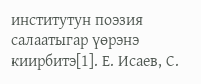институтун поэзия салаатыгар үөрэнэ киирбитэ[1]. Е. Исаев, С.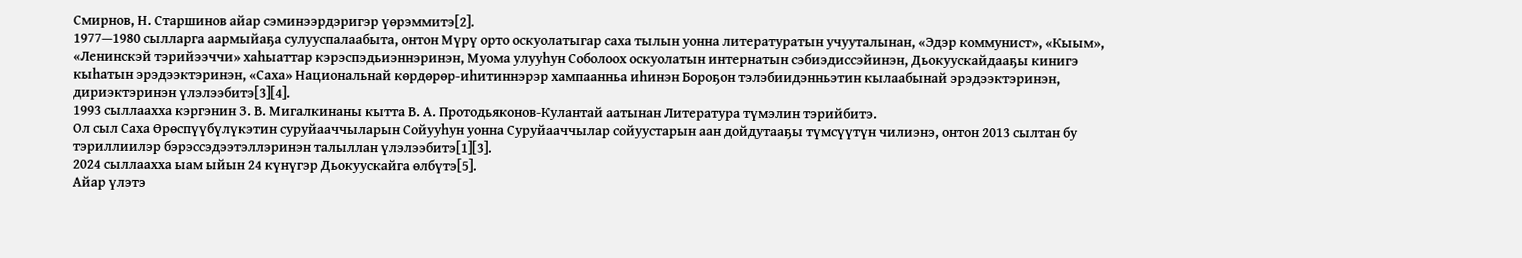Смирнов, Н. Старшинов айар сэминээрдэригэр үөрэммитэ[2].
1977—1980 сылларга аармыйаҕа сулууспалаабыта, онтон Мүрү орто оскуолатыгар саха тылын уонна литературатын учууталынан, «Эдэр коммунист», «Кыым», «Ленинскэй тэрийээччи» хаһыаттар кэрэспэдьиэннэринэн, Муома улууһун Соболоох оскуолатын интернатын сэбиэдиссэйинэн, Дьокуускайдааҕы кинигэ кыһатын эрэдээктэринэн, «Саха» Национальнай көрдөрөр-иһитиннэрэр хампаанньа иһинэн Бороҕон тэлэбиидэнньэтин кылаабынай эрэдээктэринэн, дириэктэринэн үлэлээбитэ[3][4].
1993 сыллаахха кэргэнин З. В. Мигалкинаны кытта В. А. Протодьяконов-Кулантай аатынан Литература түмэлин тэрийбитэ.
Ол сыл Саха Өрөспүүбүлүкэтин суруйааччыларын Сойууһун уонна Суруйааччылар сойуустарын аан дойдутааҕы түмсүүтүн чилиэнэ, онтон 2013 сылтан бу тэриллиилэр бэрэссэдээтэллэринэн талыллан үлэлээбитэ[1][3].
2024 сыллаахха ыам ыйын 24 күнүгэр Дьокуускайга өлбүтэ[5].
Айар үлэтэ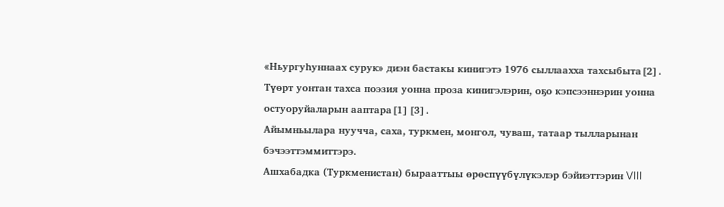«Ньургуһуннаах сурук» диэн бастакы кинигэтэ 1976 сыллаахха тахсыбыта[2].
Түөрт уонтан тахса поэзия уонна проза кинигэлэрин, оҕо кэпсээннэрин уонна остуоруйаларын ааптара[1][3].
Айымньылара нуучча, саха, туркмен, монгол, чуваш, татаар тылларынан бэчээттэммиттэрэ.
Ашхабадка (Туркменистан) бырааттыы өрөспүүбүлүкэлэр бэйиэттэрин VIII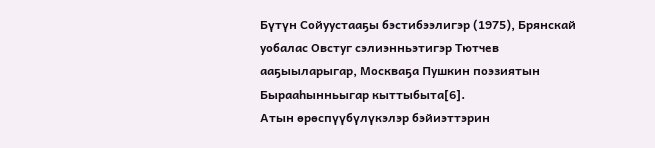Бүтүн Сойуустааҕы бэстибээлигэр (1975), Брянскай уобалас Овстуг сэлиэнньэтигэр Тютчев ааҕыыларыгар, Москваҕа Пушкин поэзиятын Бырааһынньыгар кыттыбыта[6].
Атын өрөспүүбүлүкэлэр бэйиэттэрин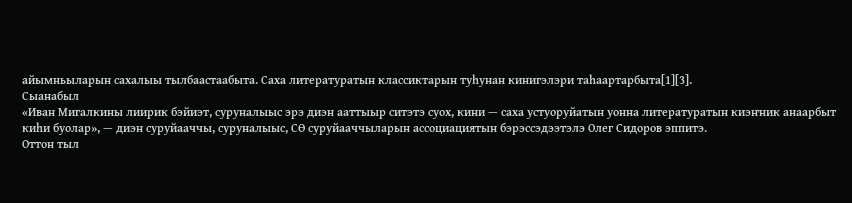айымньыларын сахалыы тылбаастаабыта. Саха литературатын классиктарын туһунан кинигэлэри таһаартарбыта[1][3].
Сыанабыл
«Иван Мигалкины лиирик бэйиэт, суруналыыс эрэ диэн ааттыыр ситэтэ суох, кини — саха устуоруйатын уонна литературатын киэҥник анаарбыт киһи буолар», — диэн суруйааччы, суруналыыс, СӨ суруйааччыларын ассоциациятын бэрэссэдээтэлэ Олег Сидоров эппитэ.
Оттон тыл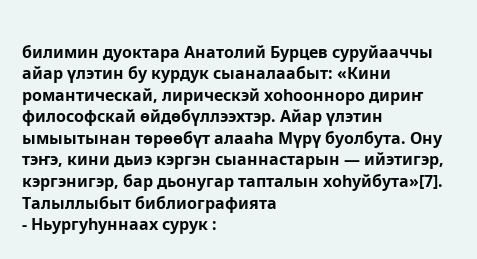билимин дуоктара Анатолий Бурцев суруйааччы айар үлэтин бу курдук сыаналаабыт: «Кини романтическай, лирическэй хоһоонноро дириҥ философскай өйдөбүллээхтэр. Айар үлэтин ымыытынан төрөөбүт алааһа Мүрү буолбута. Ону тэҥэ, кини дьиэ кэргэн сыаннастарын — ийэтигэр, кэргэнигэр, бар дьонугар тапталын хоһуйбута»[7].
Талыллыбыт библиографията
- Ньургуһуннаах сурук :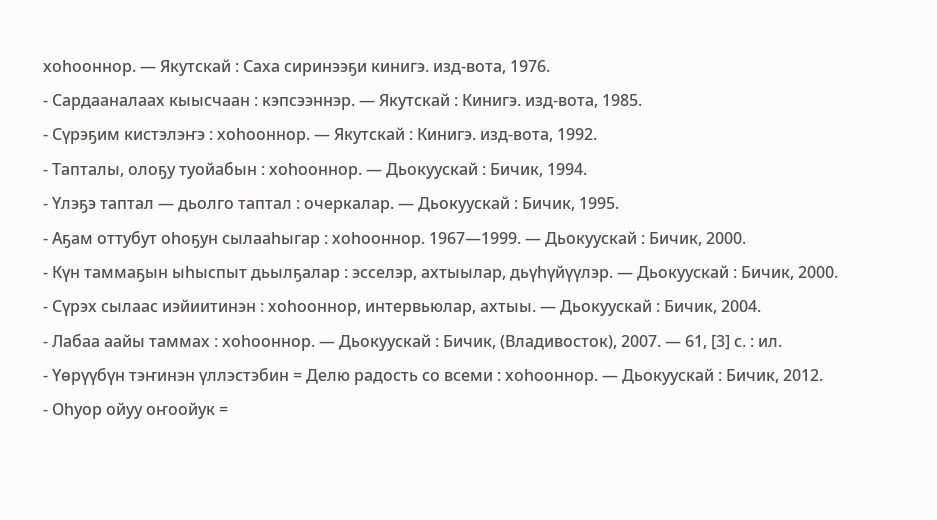хоһооннор. — Якутскай : Саха сиринээҕи кинигэ. изд-вота, 1976.
- Сардааналаах кыысчаан : кэпсээннэр. — Якутскай : Кинигэ. изд-вота, 1985.
- Сүрэҕим кистэлэҥэ : хоһооннор. — Якутскай : Кинигэ. изд-вота, 1992.
- Тапталы, олоҕу туойабын : хоһооннор. — Дьокуускай : Бичик, 1994.
- Үлэҕэ таптал — дьолго таптал : очеркалар. — Дьокуускай : Бичик, 1995.
- Аҕам оттубут оһоҕун сылааһыгар : хоһооннор. 1967—1999. — Дьокуускай : Бичик, 2000.
- Күн таммаҕын ыһыспыт дьылҕалар : эсселэр, ахтыылар, дьүһүйүүлэр. — Дьокуускай : Бичик, 2000.
- Сүрэх сылаас иэйиитинэн : хоһооннор, интервьюлар, ахтыы. — Дьокуускай : Бичик, 2004.
- Лабаа аайы таммах : хоһооннор. — Дьокуускай : Бичик, (Владивосток), 2007. — 61, [3] с. : ил.
- Үөрүүбүн тэҥинэн үллэстэбин = Делю радость со всеми : хоһооннор. — Дьокуускай : Бичик, 2012.
- Оһуор ойуу оҥоойук =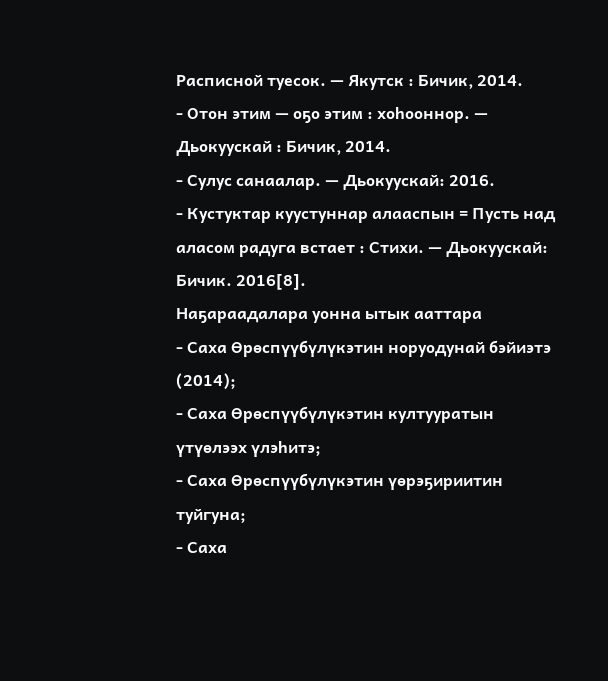Расписной туесок. — Якутск : Бичик, 2014.
- Отон этим — оҕо этим : хоһооннор. — Дьокуускай : Бичик, 2014.
- Сулус санаалар. — Дьокуускай: 2016.
- Кустуктар куустуннар алааспын = Пусть над аласом радуга встает : Стихи. — Дьокуускай: Бичик. 2016[8].
Наҕараадалара уонна ытык ааттара
- Саха Өрөспүүбүлүкэтин норуодунай бэйиэтэ (2014);
- Саха Өрөспүүбүлүкэтин култууратын үтүөлээх үлэһитэ;
- Саха Өрөспүүбүлүкэтин үөрэҕириитин туйгуна;
- Саха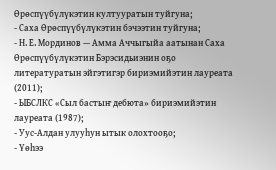Өрөспүүбүлүкэтин култууратын туйгуна;
- Саха Өрөспүүбүлүкэтин бэчээтин туйгуна;
- Н. Е. Мординов — Амма Аччыгыйа аатынан Саха Өрөспүүбүлүкэтин Бэрэсидьиэнин оҕо литературатын эйгэтигэр бириэмийэтин лауреата (2011);
- ЫБСЛКС «Сыл бастыҥ дебюта» бириэмийэтин лауреата (1987);
- Уус-Алдан улууһун ытык олохтооҕо;
- Үөһээ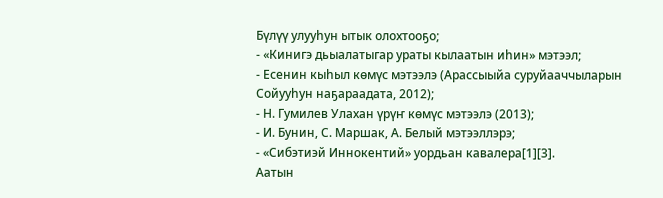Бүлүү улууһун ытык олохтооҕо;
- «Кинигэ дьыалатыгар ураты кылаатын иһин» мэтээл;
- Есенин кыһыл көмүс мэтээлэ (Арассыыйа суруйааччыларын Сойууһун наҕараадата, 2012);
- Н. Гумилев Улахан үрүҥ көмүс мэтээлэ (2013);
- И. Бунин, С. Маршак, А. Белый мэтээллэрэ;
- «Сибэтиэй Иннокентий» уордьан кавалера[1][3].
Аатын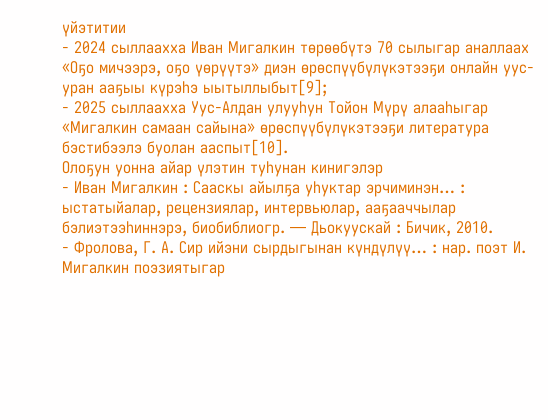үйэтитии
- 2024 сыллаахха Иван Мигалкин төрөөбүтэ 70 сылыгар аналлаах «Оҕо мичээрэ, оҕо үөрүүтэ» диэн өрөспүүбүлүкэтээҕи онлайн уус-уран ааҕыы күрэһэ ыытыллыбыт[9];
- 2025 сыллаахха Уус-Алдан улууһун Тойон Мүрү алааһыгар «Мигалкин самаан сайына» өрөспүүбүлүкэтээҕи литература бэстибээлэ буолан ааспыт[10].
Олоҕун уонна айар үлэтин туһунан кинигэлэр
- Иван Мигалкин : Сааскы айылҕа уһуктар эрчиминэн… : ыстатыйалар, рецензиялар, интервьюлар, ааҕааччылар бэлиэтээһиннэрэ, биобиблиогр. — Дьокуускай : Бичик, 2010.
- Фролова, Г. А. Сир ийэни сырдыгынан күндүлүү… : нар. поэт И. Мигалкин поэзиятыгар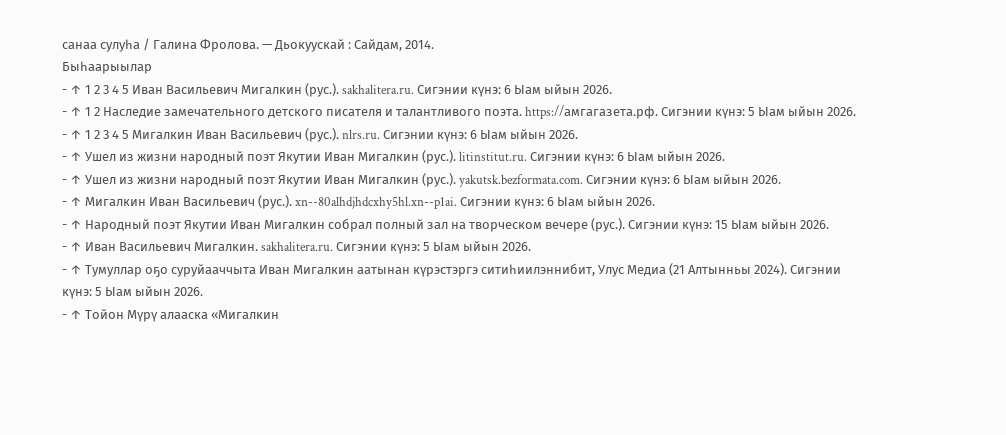санаа сулуһа / Галина Фролова. — Дьокуускай : Сайдам, 2014.
Быһаарыылар
- ↑ 1 2 3 4 5 Иван Васильевич Мигалкин (рус.). sakhalitera.ru. Сигэнии күнэ: 6 Ыам ыйын 2026.
- ↑ 1 2 Наследие замечательного детского писателя и талантливого поэта. https://амгагазета.рф. Сигэнии күнэ: 5 Ыам ыйын 2026.
- ↑ 1 2 3 4 5 Мигалкин Иван Васильевич (рус.). nlrs.ru. Сигэнии күнэ: 6 Ыам ыйын 2026.
- ↑ Ушел из жизни народный поэт Якутии Иван Мигалкин (рус.). litinstitut.ru. Сигэнии күнэ: 6 Ыам ыйын 2026.
- ↑ Ушел из жизни народный поэт Якутии Иван Мигалкин (рус.). yakutsk.bezformata.com. Сигэнии күнэ: 6 Ыам ыйын 2026.
- ↑ Мигалкин Иван Васильевич (рус.). xn--80alhdjhdcxhy5hl.xn--p1ai. Сигэнии күнэ: 6 Ыам ыйын 2026.
- ↑ Народный поэт Якутии Иван Мигалкин собрал полный зал на творческом вечере (рус.). Сигэнии күнэ: 15 Ыам ыйын 2026.
- ↑ Иван Васильевич Мигалкин. sakhalitera.ru. Сигэнии күнэ: 5 Ыам ыйын 2026.
- ↑ Тумуллар оҕо суруйааччыта Иван Мигалкин аатынан күрэстэргэ ситиһиилэннибит, Улус Медиа (21 Алтынньы 2024). Сигэнии күнэ: 5 Ыам ыйын 2026.
- ↑ Тойон Мүрү алааска «Мигалкин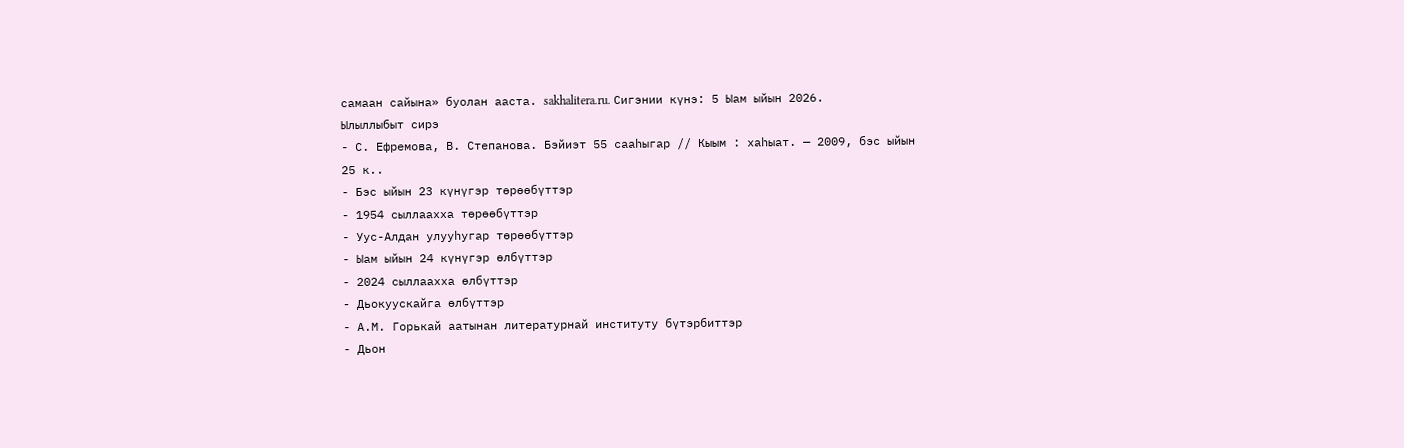самаан сайына» буолан ааста. sakhalitera.ru. Сигэнии күнэ: 5 Ыам ыйын 2026.
Ылыллыбыт сирэ
- С. Ефремова, В. Степанова. Бэйиэт 55 сааһыгар // Кыым : хаһыат. — 2009, бэс ыйын 25 к..
- Бэс ыйын 23 күнүгэр төрөөбүттэр
- 1954 сыллаахха төрөөбүттэр
- Уус-Алдан улууһугар төрөөбүттэр
- Ыам ыйын 24 күнүгэр өлбүттэр
- 2024 сыллаахха өлбүттэр
- Дьокуускайга өлбүттэр
- А.М. Горькай аатынан литературнай институту бүтэрбиттэр
- Дьон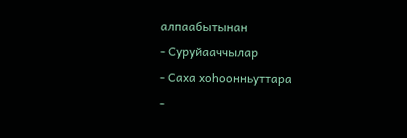алпаабытынан
- Суруйааччылар
- Саха хоһоонньуттара
-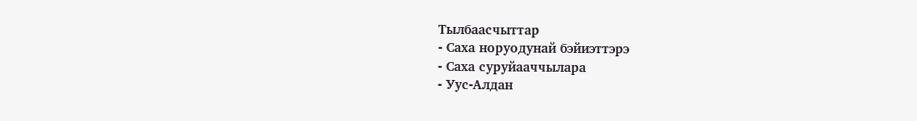Тылбаасчыттар
- Саха норуодунай бэйиэттэрэ
- Саха суруйааччылара
- Уус-Алдан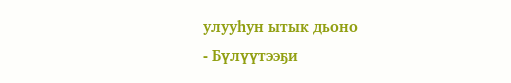улууһун ытык дьоно
- Бүлүүтээҕи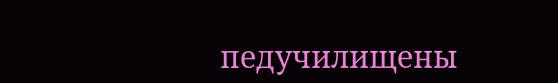педучилищены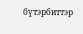бүтэрбиттэр